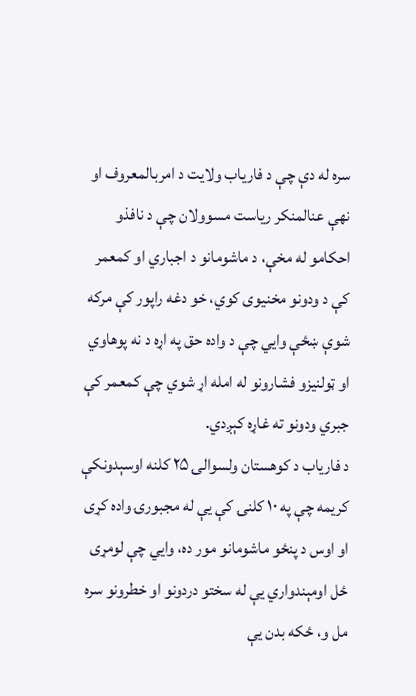سره له دې چې د فاریاب ولایت د امربالمعروف او نهې عنالمنکر ریاست مسوولان چې د نافذو احکامو له مخې، د ماشومانو د اجباري او کمعمر کې د ودونو مخنیوی کوي، خو دغه راپور کې مرکه شوې ښځې وايي چې د واده حق په اړه د نه پوهاوي او ټولنیزو فشارونو له امله اړ شوي چې کمعمر کې جبري ودونو ته غاړه کېږدي.
د فاریاب د کوهستان ولسوالۍ ۲۵ کلنه اوسېدونکې کریمه چې په ۱۰ کلنۍ کې یې له مجبورۍ واده کړی او اوس د پنځو ماشومانو مور ده، وايي چې لومړی ځل اومېندواري یې له سختو دردونو او خطرونو سره مل و، ځکه بدن یې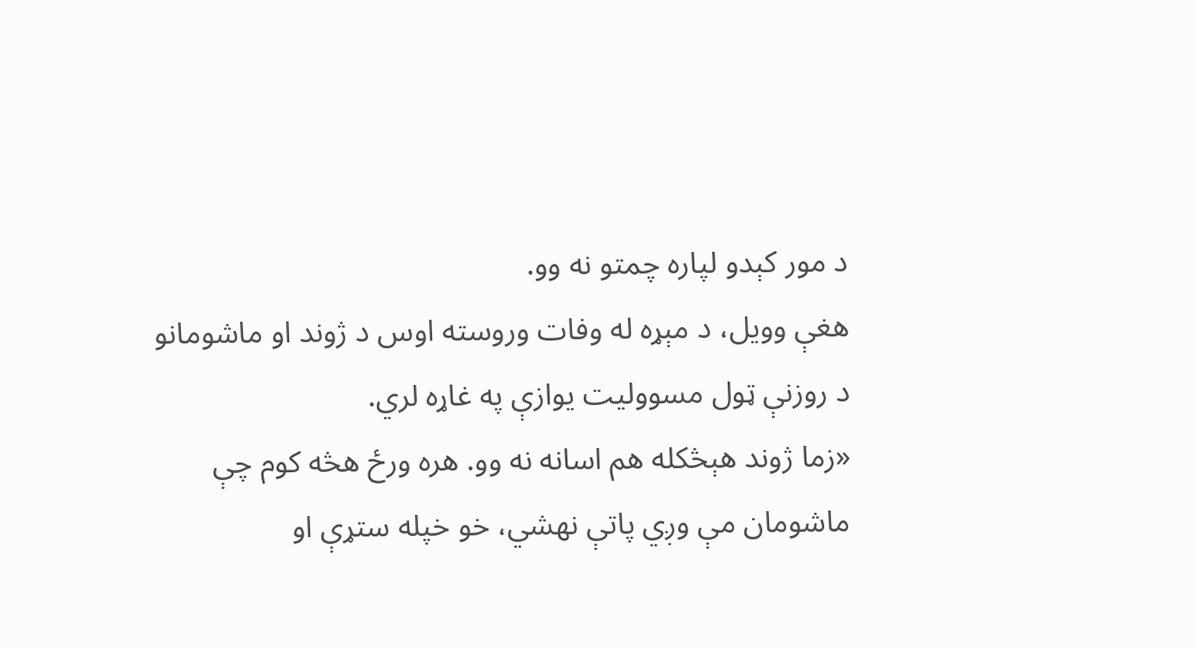د مور کېدو لپاره چمتو نه وو.
هغې وویل، د مېړه له وفات وروسته اوس د ژوند او ماشومانو د روزنې ټول مسوولیت یوازې په غاړه لري.
«زما ژوند هېڅکله هم اسانه نه وو. هره ورځ هڅه کوم چې ماشومان مې وږي پاتې نهشي، خو خپله ستړې او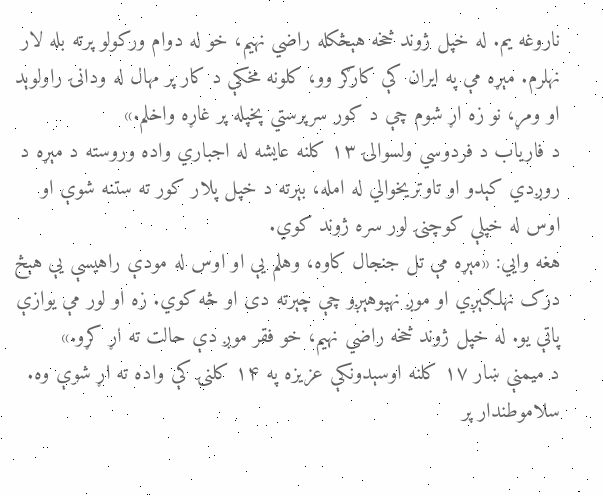ناروغه یم. له خپل ژوند څخه هېڅکله راضي نهیم، خو له دوام ورکولو پرته بله لار نهلرم. مېړه مې په ایران کې کارګر وو، کلونه مخکې د کار پر مهال له ودانۍ راولوېد او ومړ، نو زه اړ شوم چې د کور سرپرستي پخپله پر غاړه واخلم.»
د فاریاب د فردوسي ولسوالۍ ۱۳ کلنه عایشه له اجباري واده وروسته د مېړه د روږدي کېدو او تاوتریخوالي له امله، بېرته د خپل پلار کور ته ستنه شوې او اوس له خپلې کوچنۍ لور سره ژوند کوي.
هغه وايي: «مېړه مې تل جنجال کاوه، وهلم یې او اوس له مودې راهیسې یې هېڅ درک نهلګېږي او موږ نهپوهېږو چې چېرته دی او څه کوي. زه او لور مې یوازې پاتې یو. له خپل ژوند څخه راضي نهیم، خو فقر موږ دې حالت ته اړ کړو.»
د میمنې ښار ۱۷ کلنه اوسېدونکې عزیزه په ۱۴ کلنۍ کې واده ته اړ شوې وه.
سلاموطندار پر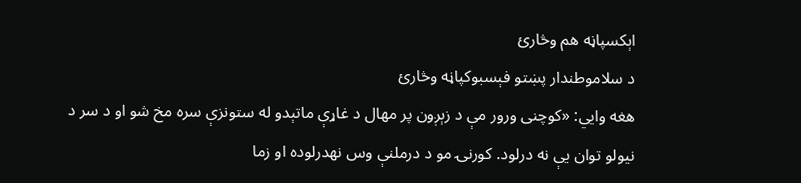اېکسپاڼه هم وڅارئ
د سلاموطندار پښتو فېسبوکپاڼه وڅارئ
هغه وايي: «کوچنی ورور مې د زېږون پر مهال د غاړې ماتېدو له ستونزې سره مخ شو او د سر د نیولو توان یې نه درلود. کورنۍ مو د درملنې وس نهدرلوده او زما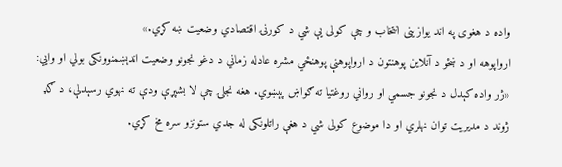واده د هغوی په اند یوازینی انتخاب و چې کولی یې شي د کورنۍ اقتصادي وضعیت ښه کړي.»
ارواپوهه او د ښځو د آنلاین پوهنتون د ارواپوهنې پوهنځي مشره عادله زماني د دغو نجونو وضعیت اندېښمنوونکی بولي او وايي:
«ژر واده کېدل د نجونو جسمي او رواني روغتیا ته ګواښ پېښوي. هغه نجلۍ چې لا بشپړې ودې ته نهوي رسېدلې، د ګډ ژوند د مدیریت توان نهلري او دا موضوع کولی شي د هغې راتلونکی له جدي ستونزو سره مخ کړي.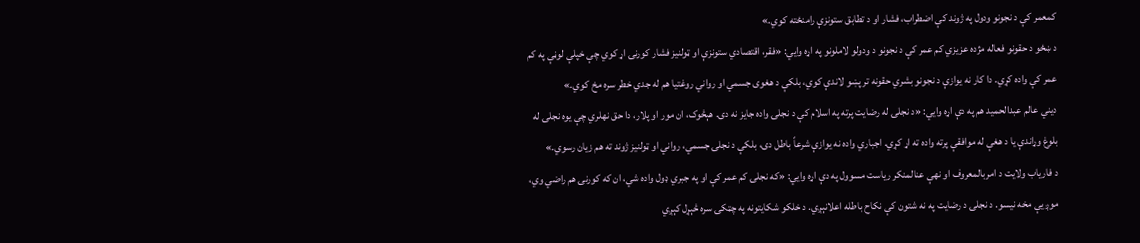کمعمر کې د نجونو ودول په ژوند کې اضطراب، فشار او د تطابق ستونزې رامنځته کوي.»
د ښځو د حقونو فعاله مژده عزیزي کم عمر کې د نجونو د ودولو لاملونو په اړه وايي: «فقر، اقتصادي ستونزې او ټولنیز فشار کورنۍ اړ کوي چې خپلې لوڼې په کم عمر کې واده کړي. دا کار نه یوازې د نجونو بشري حقونه تر پښو لاندې کوي، بلکې د هغوی جسمي او رواني روغتیا هم له جدي خطر سره مخ کوي.»
دیني عالم عبدالحمید هم په دې اړه وايي: «د نجلۍ له رضایت پرته په اسلام کې د نجلۍ واده جایز نه دی. هېڅوک، ان مور او پلار، دا حق نهلري چې یوه نجلۍ له بلوغ وړاندې یا د هغې له موافقې پرته واده ته اړ کړي. اجباري واده نه یوازې شرعاً باطل دی، بلکې د نجلۍ جسمي، رواني او ټولنیز ژوند ته هم زیان رسوي.»
د فاریاب ولایت د امربالمعروف او نهې عنالمنکر ریاست مسوول په دې اړه وايي: «که نجلۍ کم عمر کې او په جبري ډول واده شي، ان که کورنۍ هم راضي وي، موږ یې مخه نیسو. د نجلۍ د رضایت په نه شتون کې نکاح باطله اعلانېږي. د خلکو شکایتونه په چټکۍ سره څېړل کېږي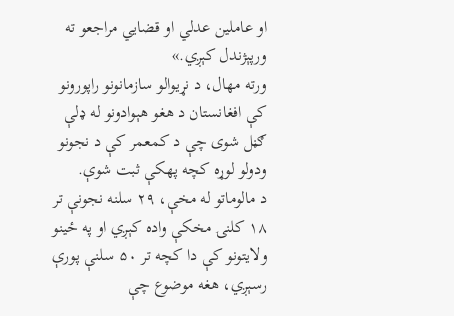او عاملین عدلي او قضايي مراجعو ته ورپېژندل کېږي.»
ورته مهال، د نړیوالو سازمانونو راپورونو کې افغانستان د هغو هېوادونو له ډلې ګڼل شوی چې د کمعمر کې د نجونو ودولو لوړه کچه پهکې ثبت شوې.
د مالوماتو له مخې، ۲۹ سلنه نجونې تر ۱۸ کلنۍ مخکې واده کېږي او په ځینو ولایتونو کې دا کچه تر ۵۰ سلنې پورې رسېږي، هغه موضوع چې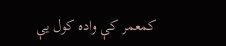کمعمر کې واده کول یې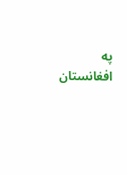په افغانستان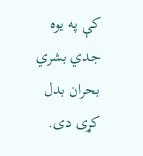کې په یوه جدي بشري بحران بدل کړی دی.